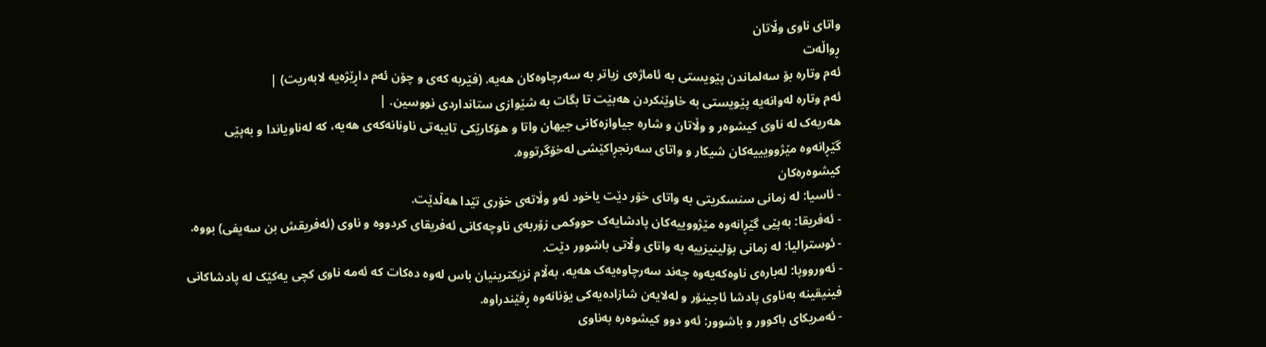واتای ناوی وڵاتان
ڕواڵەت
ئەم وتارە بۆ سەلماندن پێویستی بە ئاماژەی زیاتر بە سەرچاوەکان ھەیە. (فێربە کەی و چۆن ئەم داڕێژەیە لابەریت) |
ئەم وتارە لەوانەیە پێویستی بە خاوێنکردن ھەبێت تا بگات بە شێوازی ستانداردی نووسین. |
ھەریەک لە ناوی کیشوەر و وڵاتان و شارە جیاوازەکانی جیھان واتا و ھۆکارێکی تایبەتی ناونانەکەی ھەیە، کە لەناویاندا و بەپێی گێڕانەوە مێژوویییەکان شیکار و واتای سەرنجڕاکێشی لەخۆگرتووە.
کیشوەرەکان
- ئاسیا: لە زمانی سنسکریتی بە واتای خۆر دێت یاخود ئەو وڵاتەی خۆری تێدا ھەڵدێت.
- ئەفریقا: بەپێی گێڕانەوە مێژووییەکان پادشایەک حووکمی زۆربەی ناوچەکانی ئەفریقای کردووە و ناوی (ئەفریقش بن سەیفی) بووە.
- ئوسترالیا: لە زمانی بۆلینیزییە بە واتای وڵاتی باشوور دێت.
- ئەورووپا: لەبارەی ناوەکەیەوە چەند سەرچاوەیەک ھەیە، بەڵام نزیکترینیان باس لەوە دەکات کە ئەمە ناوی کچی یەکێک لە پادشاکانی فینیقینە بەناوی پادشا ئاجینۆر و لەلایەن شازادەیەکی یۆنانەوە ڕفێندراوە.
- ئەمریکای باکوور و باشوور: ئەو دوو کیشوەرە بەناوی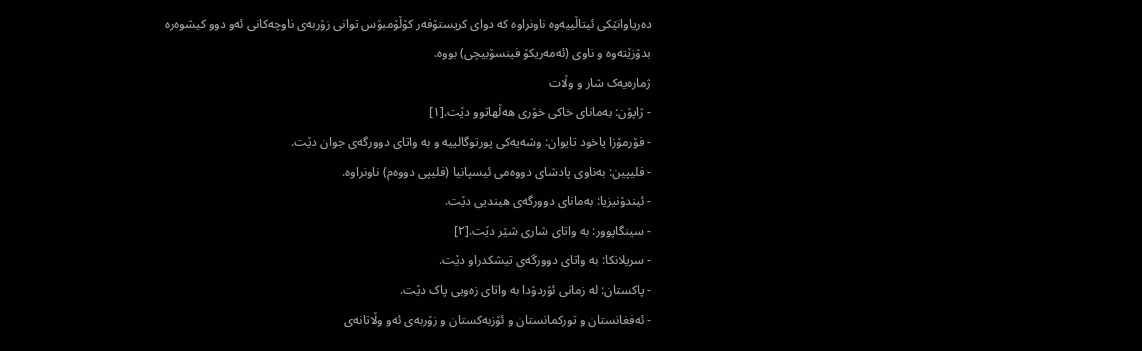دەریاوانێکی ئیتاڵییەوە ناونراوە کە دوای کریستۆفەر کۆڵۆمبۆس توانی زۆربەی ناوچەکانی ئەو دوو کیشوەرە بدۆزێتەوە و ناوی (ئەمەریکۆ فینسۆبیچی) بووە.
ژمارەیەک شار و وڵات
- ژاپۆن: بەمانای خاکی خۆری ھەڵھاتوو دێت.[١]
- فۆرمۆزا یاخود تایوان: وشەیەکی پورتوگالییە و بە واتای دوورگەی جوان دێت.
- فلیپین: بەناوی پادشای دووەمی ئیسپانیا (فلیپی دووەم) ناونراوە.
- ئیندۆنیزیا: بەمانای دوورگەی ھیندیی دێت.
- سینگاپوور: بە واتای شاری شێر دێت.[٢]
- سریلانکا: بە واتای دوورگەی تیشکدراو دێت.
- پاکستان: لە زمانی ئۆردۆدا بە واتای زەویی پاک دێت.
- ئەفغانستان و تورکمانستان و ئۆزبەکستان و زۆربەی ئەو وڵاتانەی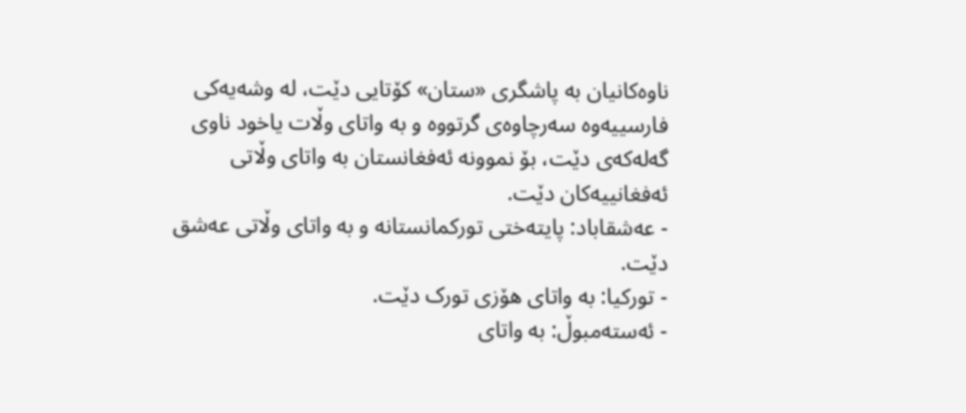ناوەکانیان بە پاشگری «ستان» کۆتایی دێت، لە وشەیەکی فارسییەوە سەرچاوەی گرتووە و بە واتای وڵات یاخود ناوی گەلەکەی دێت، بۆ نموونە ئەفغانستان بە واتای وڵاتی ئەفغانییەکان دێت.
- عەشقاباد: پایتەختی تورکمانستانە و بە واتای وڵاتی عەشق دێت.
- تورکیا: بە واتای ھۆزی تورک دێت.
- ئەستەمبوڵ: بە واتای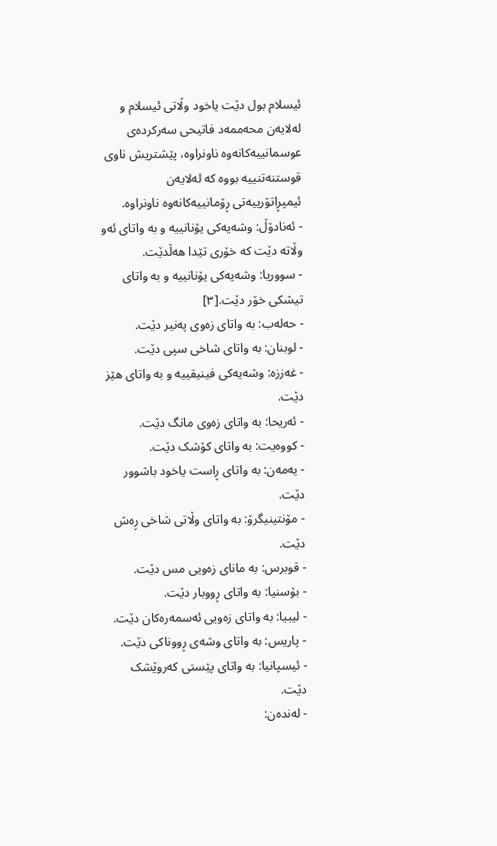ئیسلام بول دێت یاخود وڵاتی ئیسلام و لەلایەن محەممەد فاتیحی سەرکردەی عوسمانییەکانەوە ناونراوە، پێشتریش ناوی قوستنەتنییە بووە کە لەلایەن ئیمپڕاتۆرییەتی ڕۆمانییەکانەوە ناونراوە.
- ئەنادۆڵ: وشەیەکی یۆنانییە و بە واتای ئەو وڵاتە دێت کە خۆری تێدا ھەڵدێت.
- سووریا: وشەیەکی یۆنانییە و بە واتای تیشکی خۆر دێت.[٣]
- حەلەب: بە واتای زەوی پەنیر دێت.
- لوبنان: بە واتای شاخی سپی دێت.
- غەززە: وشەیەکی فینیقییە و بە واتای ھێز دێت.
- ئەریحا: بە واتای زەوی مانگ دێت.
- کووەیت: بە واتای کۆشک دێت.
- یەمەن: بە واتای ڕاست یاخود باشوور دێت.
- مۆنتینیگرۆ: بە واتای وڵاتی شاخی ڕەش دێت.
- قوبرس: بە مانای زەویی مس دێت.
- بۆسنیا: بە واتای ڕووبار دێت.
- لیبیا: بە واتای زەویی ئەسمەرەکان دێت.
- پاریس: بە واتای وشەی ڕووناکی دێت.
- ئیسپانیا: بە واتای پێستی کەروێشک دێت.
- لەندەن: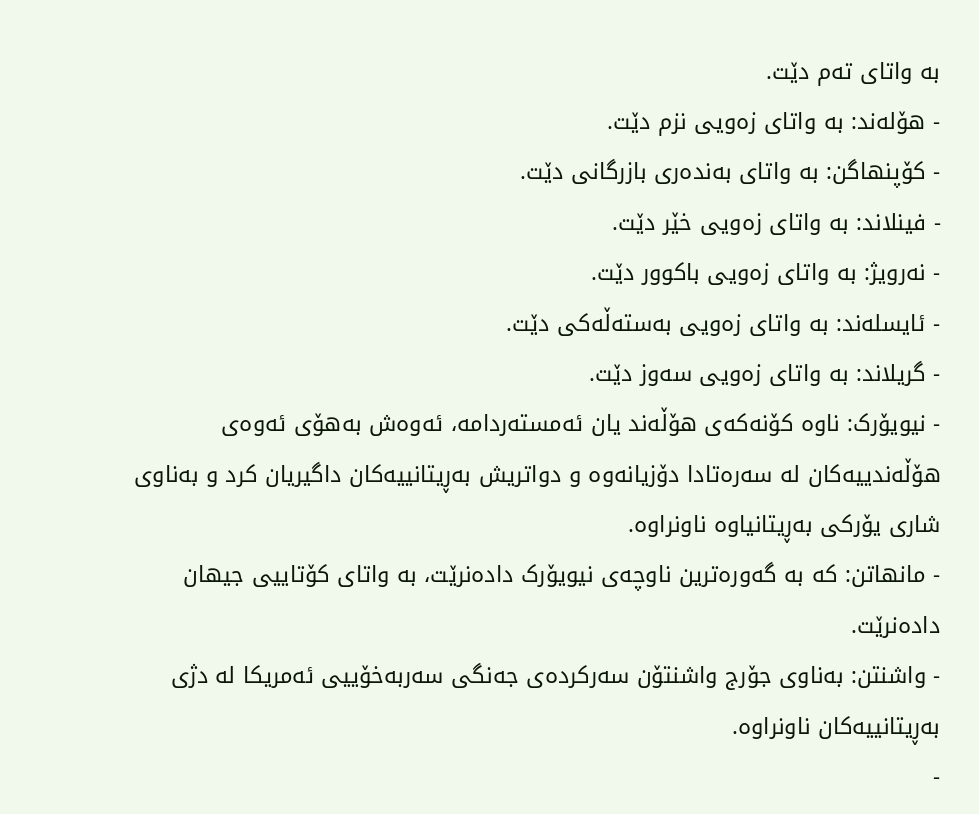بە واتای تەم دێت.
- ھۆلەند: بە واتای زەویی نزم دێت.
- کۆپنھاگن: بە واتای بەندەری بازرگانی دێت.
- فینلاند: بە واتای زەویی خێر دێت.
- نەرویژ: بە واتای زەویی باکوور دێت.
- ئایسلەند: بە واتای زەویی بەستەڵەکی دێت.
- گریلاند: بە واتای زەویی سەوز دێت.
- نیویۆرک: ناوە کۆنەکەی ھۆڵەند یان ئەمستەردامە، ئەوەش بەھۆی ئەوەی ھۆڵەندییەکان لە سەرەتادا دۆزیانەوە و دواتریش بەڕیتانییەکان داگیریان کرد و بەناوی شاری یۆرکی بەڕیتانیاوە ناونراوە.
- مانھاتن: کە بە گەورەترین ناوچەی نیویۆرک دادەنرێت، بە واتای کۆتاییی جیھان دادەنرێت.
- واشنتن: بەناوی جۆرج واشنتۆن سەرکردەی جەنگی سەربەخۆییی ئەمریکا لە دژی بەڕیتانییەکان ناونراوە.
-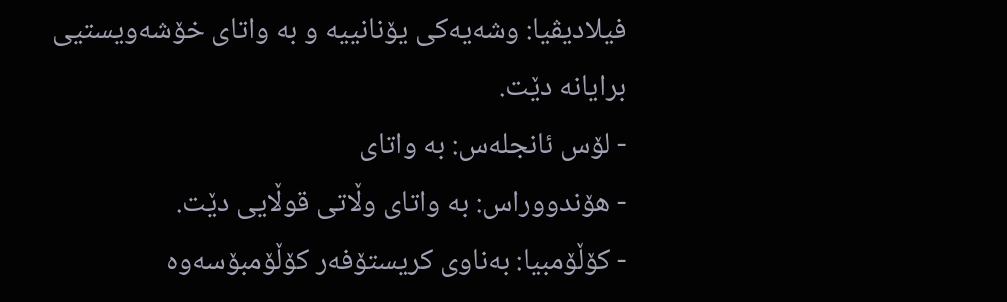فیلادیڤیا: وشەیەکی یۆنانییە و بە واتای خۆشەویستیی برایانە دێت.
- لۆس ئانجلەس: بە واتای
- ھۆندووراس: بە واتای وڵاتی قوڵایی دێت.
- کۆڵۆمبیا: بەناوی کریستۆفەر کۆڵۆمبۆسەوە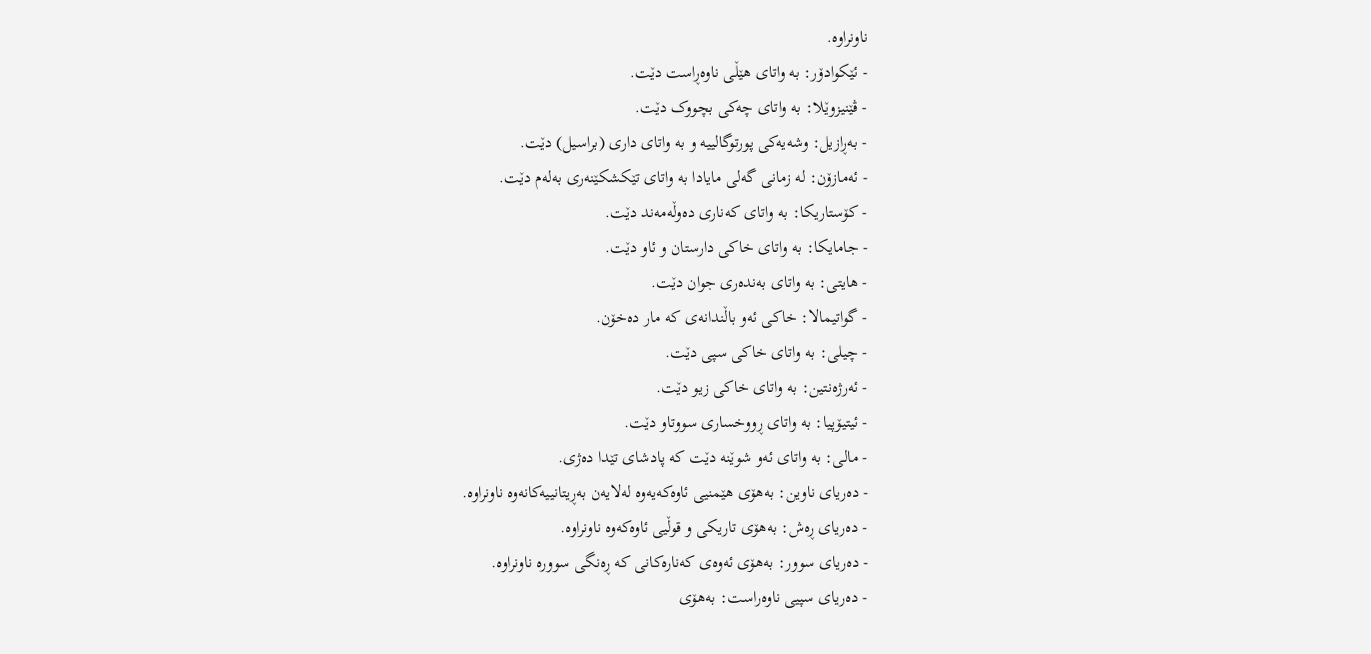ناونراوە.
- ئێکوادۆر: بە واتای ھێڵی ناوەڕاست دێت.
- ڤێنیزوێلا: بە واتای چەکی بچووک دێت.
- بەڕازیل: وشەیەکی پورتوگالییە و بە واتای داری (براسیل) دێت.
- ئەمازۆن: لە زمانی گەلی مایادا بە واتای تێکشکێنەری بەلەم دێت.
- کۆستاریکا: بە واتای کەناری دەوڵەمەند دێت.
- جامایکا: بە واتای خاکی دارستان و ئاو دێت.
- ھایتی: بە واتای بەندەری جوان دێت.
- گواتیمالا: خاکی ئەو باڵندانەی کە مار دەخۆن.
- چیلی: بە واتای خاکی سپی دێت.
- ئەرژەنتین: بە واتای خاکی زیو دێت.
- ئیتیۆپیا: بە واتای ڕووخساری سووتاو دێت.
- مالی: بە واتای ئەو شوێنە دێت کە پادشای تێدا دەژی.
- دەریای ناوین: بەھۆی ھێمنیی ئاوەکەیەوە لەلایەن بەڕیتانییەکانەوە ناونراوە.
- دەریای ڕەش: بەھۆی تاریکی و قوڵیی ئاوەکەوە ناونراوە.
- دەریای سوور: بەھۆی ئەوەی کەنارەکانی کە ڕەنگی سوورە ناونراوە.
- دەریای سپیی ناوەراست: بەھۆی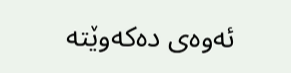ئەوەی دەکەوێتە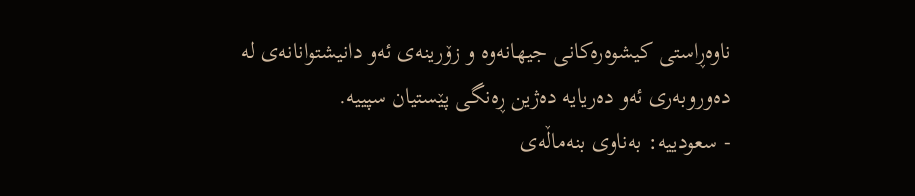ناوەڕاستی کیشوەرەکانی جیھانەوە و زۆرینەی ئەو دانیشتوانانەی لە دەوروبەری ئەو دەریایە دەژین ڕەنگی پێستیان سپییە.
- سعودییە: بەناوی بنەماڵەی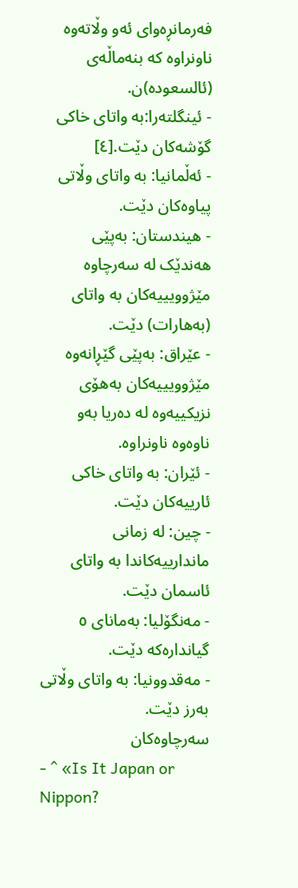فەرمانڕەوای ئەو وڵاتەوە ناونراوە کە بنەماڵەی (ئالسعودە)ن.
- ئینگلتەرا:بە واتای خاکی گۆشەکان دێت.[٤]
- ئەڵمانیا: بە واتای وڵاتی پیاوەکان دێت.
- ھیندستان: بەپێی ھەندێک لە سەرچاوە مێژوویییەکان بە واتای (بەھارات) دێت.
- عێراق: بەپێی گێڕانەوە مێژوویییەکان بەھۆی نزیکییەوە لە دەریا بەو ناوەوە ناونراوە.
- ئێران: بە واتای خاکی ئارییەکان دێت.
- چین: لە زمانی ماندارییەکاندا بە واتای ئاسمان دێت.
- مەنگۆلیا: بەمانای ٥ گیاندارەکە دێت.
- مەقدوونیا: بە واتای وڵاتی بەرز دێت.
سەرچاوەکان
- ^ «Is It Japan or Nippon?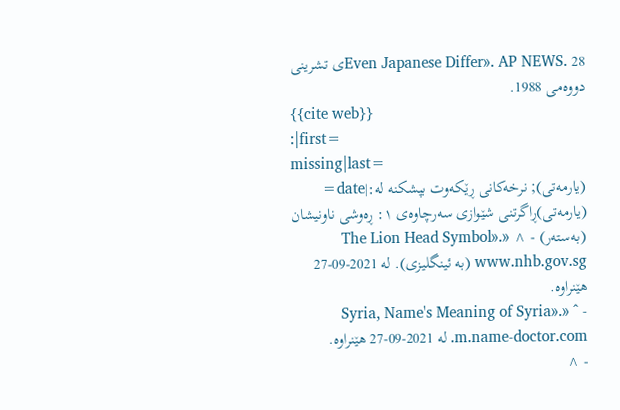Even Japanese Differ». AP NEWS. 28ی تشرینی دووەمی 1988.
{{cite web}}
:|first=
missing|last=
(یارمەتی); نرخەکانی ڕێکەوت بپشکنە لە:|date=
(یارمەتی)ڕاگرتنی شێوازی سەرچاوەی ١: ڕەوشی ناونیشان (بەستەر) - ^ «The Lion Head Symbol». www.nhb.gov.sg (بە ئینگلیزی). لە 2021-09-27 ھێنراوە.
- ^ «Syria, Name's Meaning of Syria». m.name-doctor.com. لە 2021-09-27 ھێنراوە.
- ^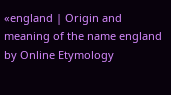«england | Origin and meaning of the name england by Online Etymology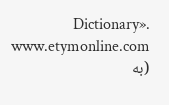Dictionary». www.etymonline.com (بە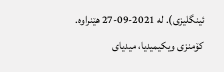ئینگلیزی). لە 2021-09-27 ھێنراوە.
کۆمنزی ویکیمیدیا، میدیای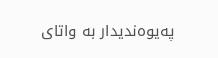پەیوەندیدار بە واتای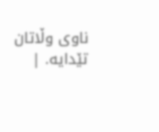ناوی وڵاتان تێدایە. |